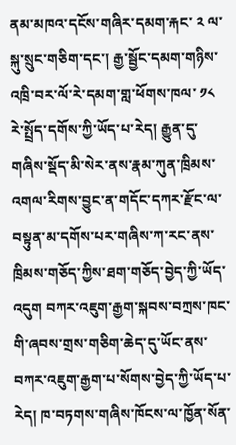ནམ་མཁའ་དངོས་གཞིར་དམག་རྐང་ ༢ ལ་སྐུ་སྲུང་གཅིག་དང་། རྒྱ་སྦྱོང་དམག་གཉིས་འཁྲི་བར་ལོ་རེ་དམག་གླ་ཕོགས་ཁལ་ ༡༨ རེ་སྤྲོད་དགོས་ཀྱི་ཡོད་པ་རེད། རྒྱུན་དུ་གཞིས་སྡོད་མི་སེར་ནས་རྣམ་ཀུན་ཁྲིམས་འགལ་རིགས་བྱུང་ན་གདོང་དཀར་རྫོང་ལ་བསྟུན་མ་དགོས་པར་གཞིས་ཀ་རང་ནས་ཁྲིམས་གཅོད་ཀྱིས་ཐག་གཅོད་བྱེད་ཀྱི་ཡོད་འདུག བཀར་འཇུག་རྒྱག་སྐབས་བཀྲས་ཁང་གི་ཞབས་གྲས་གཅིག་ཆེད་དུ་ཡོང་ནས་བཀར་འཇུག་རྒྱག་པ་སོགས་བྱེད་ཀྱི་ཡོད་པ་རེད། ཁ་བཏགས་གཞིས་ཁོངས་ལ་ཁྱོན་སོན་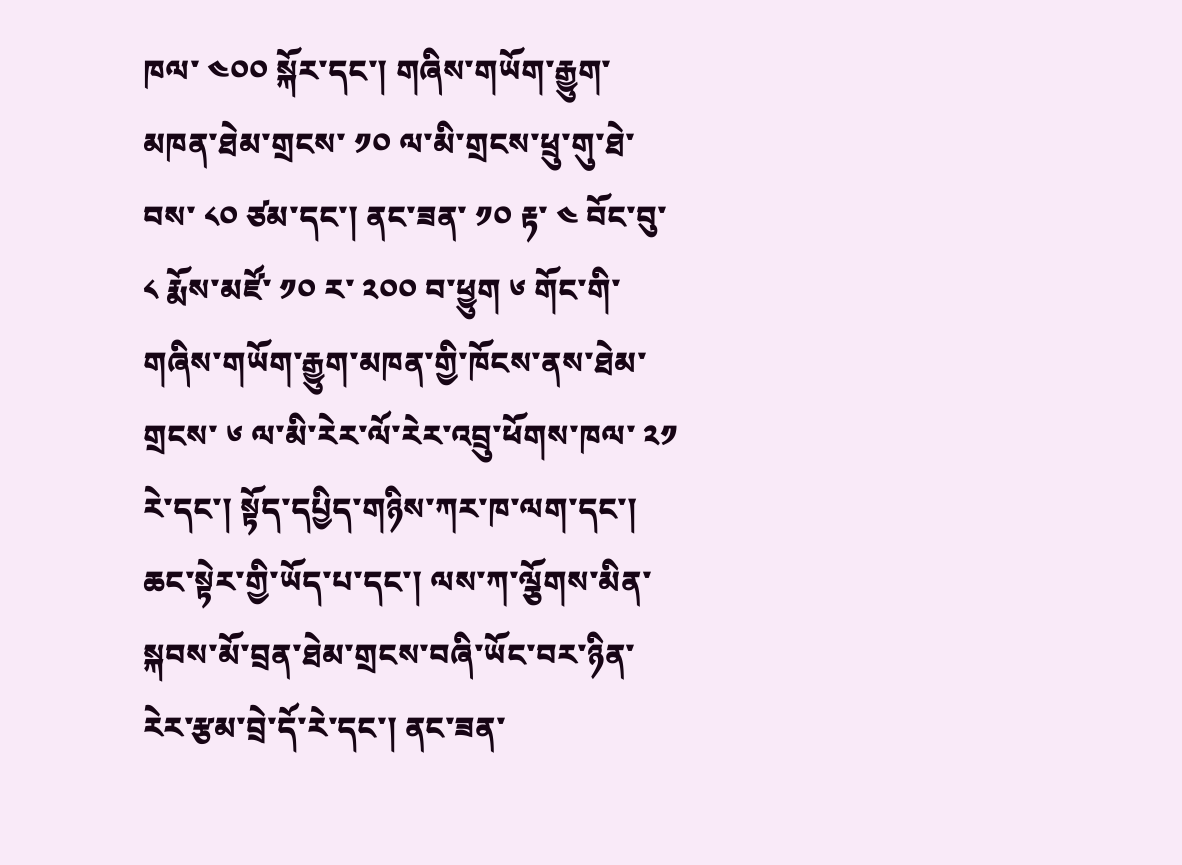ཁལ་ ༤༠༠ སྐོར་དང་། གཞིས་གཡོག་རྒྱུག་མཁན་ཐེམ་གྲངས་ ༡༠ ལ་མི་གྲངས་ཕྲུ་གུ་ཐེ་བས་ ༨༠ ཙམ་དང་། ནང་ཟན་ ༡༠ རྟ་ ༤ བོང་བུ་ ༨ རྨོས་མཛོ་ ༡༠ ར་ ༢༠༠ བ་ཕྱུག ༦ གོང་གི་གཞིས་གཡོག་རྒྱུག་མཁན་གྱི་ཁོངས་ནས་ཐེམ་གྲངས་ ༦ ལ་མི་རེར་ལོ་རེར་འབྲུ་ཕོགས་ཁལ་ ༢༡ རེ་དང་། སྟོད་དཔྱིད་གཉིས་ཀར་ཁ་ལག་དང་། ཆང་སྟེར་གྱི་ཡོད་པ་དང་། ལས་ཀ་ལྕོགས་མིན་སྐབས་མོ་བྲན་ཐེམ་གྲངས་བཞི་ཡོང་བར་ཉིན་རེར་རྩམ་བྲེ་དོ་རེ་དང་། ནང་ཟན་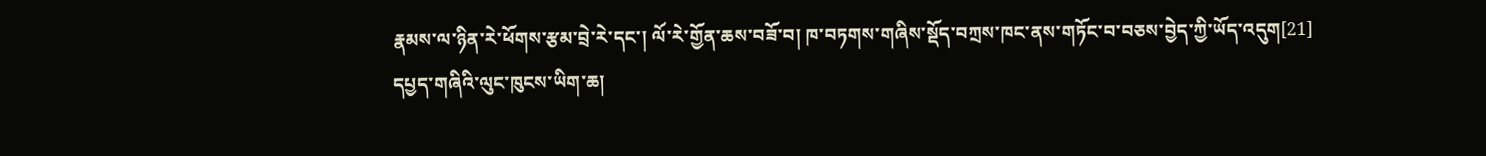རྣམས་ལ་ཉིན་རེ་ཕོགས་རྩམ་བྲེ་རེ་དང་། ལོ་རེ་གྱོན་ཆས་བཟོ་བ། ཁ་བཏགས་གཞིས་སྡོད་བཀྲས་ཁང་ནས་གཏོང་བ་བཅས་བྱེད་ཀྱི་ཡོད་འདུག[21]
དཔྱད་གཞིའི་ལུང་ཁུངས་ཡིག་ཆ།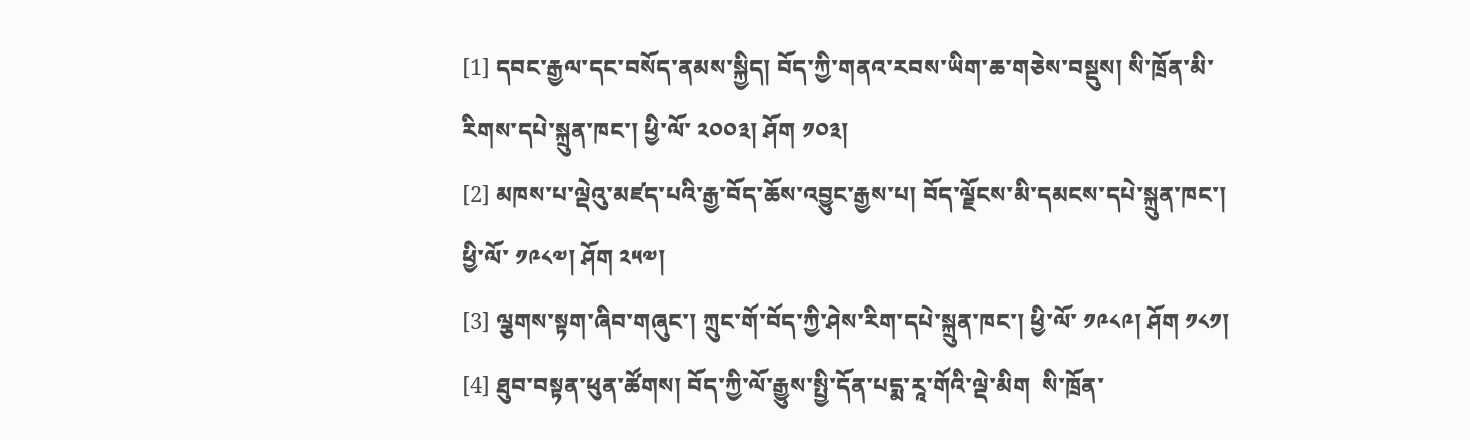[1] དབང་རྒྱལ་དང་བསོད་ནམས་སྐྱིད། བོད་ཀྱི་གནའ་རབས་ཡིག་ཆ་གཅེས་བསྡུས། སི་ཁྲོན་མི་རིགས་དཔེ་སྐྲུན་ཁང་། ཕྱི་ལོ་ ༢༠༠༣། ཤོག ༡༠༣།
[2] མཁས་པ་ལྡེའུ་མཛད་པའི་རྒྱ་བོད་ཆོས་འབྱུང་རྒྱས་པ། བོད་ལྗོངས་མི་དམངས་དཔེ་སྐྲུན་ཁང་། ཕྱི་ལོ་ ༡༩༨༧། ཤོག ༢༥༧།
[3] ལྕགས་སྟག་ཞིབ་གཞུང་། ཀྲུང་གོ་བོད་ཀྱི་ཤེས་རིག་དཔེ་སྐྲུན་ཁང་། ཕྱི་ལོ་ ༡༩༨༩། ཤོག ༡༨༡།
[4] ཐུབ་བསྟན་ཕུན་ཚོགས། བོད་ཀྱི་ལོ་རྒྱུས་སྤྱི་དོན་པདྨ་རཱ་གོའི་ལྡེ་མིག  སི་ཁྲོན་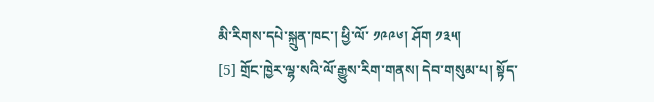མི་རིགས་དཔེ་སྐྲུན་ཁང་། ཕྱི་ལོ་ ༡༩༩༦། ཤོག ༡༣༥།
[5] གྲོང་ཁྱེར་ལྷ་སའི་ལོ་རྒྱུས་རིག་གནས། དེབ་གསུམ་པ། སྟོད་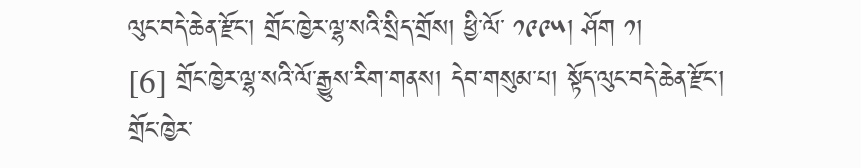ལུང་བདེ་ཆེན་རྫོང་། གྲོང་ཁྱེར་ལྷ་སའི་སྲིད་གྲོས། ཕྱི་ལོ་ ༡༩༩༥། ཤོག ༡།
[6] གྲོང་ཁྱེར་ལྷ་སའི་ལོ་རྒྱུས་རིག་གནས། དེབ་གསུམ་པ། སྟོད་ལུང་བདེ་ཆེན་རྫོང་། གྲོང་ཁྱེར་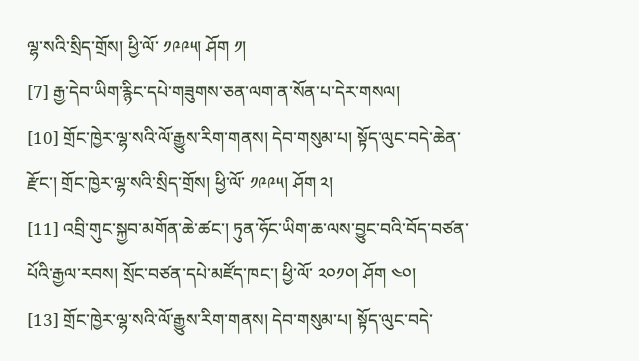ལྷ་སའི་སྲིད་གྲོས། ཕྱི་ལོ་ ༡༩༩༥། ཤོག ༡།
[7] རྒྱ་དེབ་ཡིག་རྙིང་དཔེ་གཟུགས་ཅན་ལག་ན་སོན་པ་དེར་གསལ།
[10] གྲོང་ཁྱེར་ལྷ་སའི་ལོ་རྒྱུས་རིག་གནས། དེབ་གསུམ་པ། སྟོད་ལུང་བདེ་ཆེན་རྫོང་། གྲོང་ཁྱེར་ལྷ་སའི་སྲིད་གྲོས། ཕྱི་ལོ་ ༡༩༩༥། ཤོག ༢།
[11] འབྲི་གུང་སྐྱབ་མགོན་ཆེ་ཚང་། ཏུན་ཧོང་ཡིག་ཆ་ལས་བྱུང་བའི་བོད་བཙན་པོའི་རྒྱལ་རབས། སྲོང་བཙན་དཔེ་མཛོད་ཁང་། ཕྱི་ལོ་ ༢༠༡༠། ཤོག ༤༠།
[13] གྲོང་ཁྱེར་ལྷ་སའི་ལོ་རྒྱུས་རིག་གནས། དེབ་གསུམ་པ། སྟོད་ལུང་བདེ་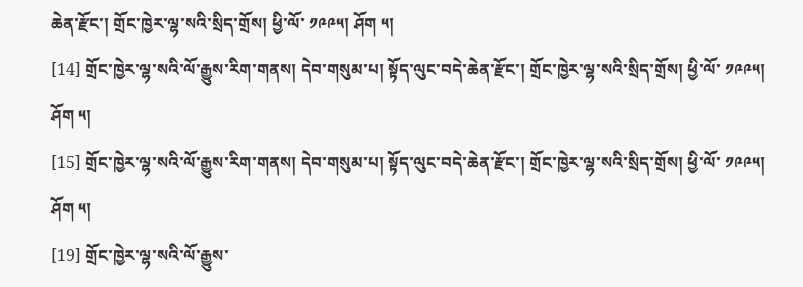ཆེན་རྫོང་། གྲོང་ཁྱེར་ལྷ་སའི་སྲིད་གྲོས། ཕྱི་ལོ་ ༡༩༩༥། ཤོག ༥།
[14] གྲོང་ཁྱེར་ལྷ་སའི་ལོ་རྒྱུས་རིག་གནས། དེབ་གསུམ་པ། སྟོད་ལུང་བདེ་ཆེན་རྫོང་། གྲོང་ཁྱེར་ལྷ་སའི་སྲིད་གྲོས། ཕྱི་ལོ་ ༡༩༩༥། ཤོག ༥།
[15] གྲོང་ཁྱེར་ལྷ་སའི་ལོ་རྒྱུས་རིག་གནས། དེབ་གསུམ་པ། སྟོད་ལུང་བདེ་ཆེན་རྫོང་། གྲོང་ཁྱེར་ལྷ་སའི་སྲིད་གྲོས། ཕྱི་ལོ་ ༡༩༩༥། ཤོག ༥།
[19] གྲོང་ཁྱེར་ལྷ་སའི་ལོ་རྒྱུས་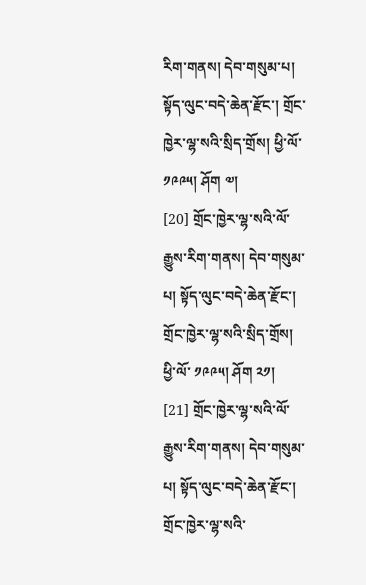རིག་གནས། དེབ་གསུམ་པ། སྟོད་ལུང་བདེ་ཆེན་རྫོང་། གྲོང་ཁྱེར་ལྷ་སའི་སྲིད་གྲོས། ཕྱི་ལོ་ ༡༩༩༥། ཤོག ༧།
[20] གྲོང་ཁྱེར་ལྷ་སའི་ལོ་རྒྱུས་རིག་གནས། དེབ་གསུམ་པ། སྟོད་ལུང་བདེ་ཆེན་རྫོང་། གྲོང་ཁྱེར་ལྷ་སའི་སྲིད་གྲོས། ཕྱི་ལོ་ ༡༩༩༥། ཤོག ༢༡།
[21] གྲོང་ཁྱེར་ལྷ་སའི་ལོ་རྒྱུས་རིག་གནས། དེབ་གསུམ་པ། སྟོད་ལུང་བདེ་ཆེན་རྫོང་། གྲོང་ཁྱེར་ལྷ་སའི་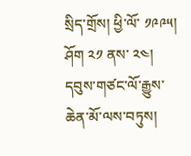སྲིད་གྲོས། ཕྱི་ལོ་ ༡༩༩༥། ཤོག ༢༡ ནས་ ༢༤།
དབུས་གཙང་ལོ་རྒྱུས་ཆེན་མོ་ལས་བཏུས།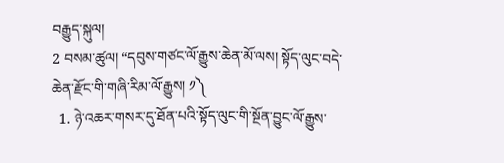བརྒྱུད་སྐུལ།
2 བསམ་ཚུལ། “དབུས་གཙང་ལོ་རྒྱུས་ཆེན་མོ་ལས། སྟོད་ལུང་བདེ་ཆེན་རྫོང་གི་གཞི་རིམ་ལོ་རྒྱུས། ༡༽
  1. ཉེ་འཆར་གསར་དུ་ཐོན་པའི་སྟོད་ལུང་གི་སྔོན་བྱུང་ལོ་རྒྱུས་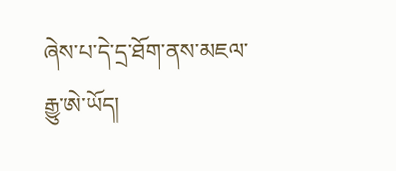ཞེས་པ་དེ་དྲ་ཐོག་ནས་མཇལ་རྒྱུ་ཨེ་ཡོད།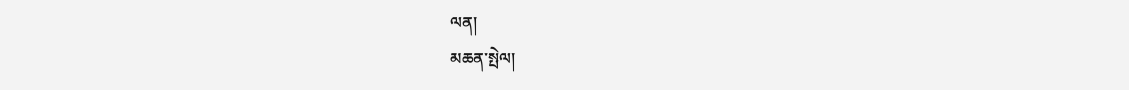ལན།
མཆན་སྤེལ།